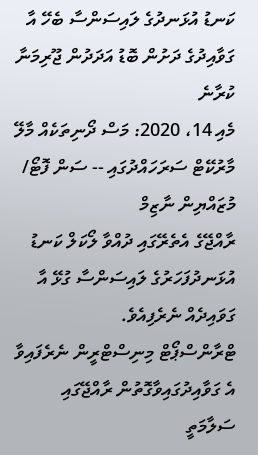ކަނޑު އުޅަނދުގެ ލައިސަންސާ ބެހޭ އާ ގަވާއިދުގެ ދަށުން ބޮޑު އަދަދުން ޖޫރިމަނާ ކުރާނެ
މެއި 14، 2020: މަސް ދޯނިތަކެއް މާލޭ މާރުކޭޓް ސަރަހައްދުގައި -- ސަން ފޮޓޯ/ މުޒައްޔިން ނާޒިމް
ރާއްޖޭގެ އެތެރޭގައި ދުއްވާ ލޯކަލް ކަނޑު އުޅަނދުފަހަރުގެ ލައިސަންސާ ގުޅޭ އާ ގަވައިދެއް ނެރެފިއެވެ.
ޓްރާންސްޕޯޓް މިނިސްޓްރީން ނެރެފައިވާ އެ ގަވާއިދުގައިވާގޮތުން ރާއްޖޭގައި ސަލާމަތީ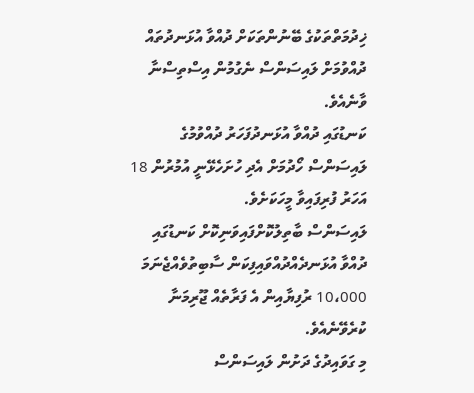ޚިދުމަތްތަކުގެ ބޭނުންތަކަށް ދުއްވާ އުޅަނދުތައް ދުއްވުމަށް ލައިސަންސް ނެގުމުން އިސްތިސްނާ ވާނެއެވެ.
ކަނޑުގައި ދުއްވާ އުޅަނދުފަހަރު ދުއްވުމުގެ ލައިސަންސް ހޯދުމަށް އެދި ހުށަހެޅޭނީ އުމުރުން 18 އަހަރު ފުރިފައިވާ މީހަކަށެވެ.
ލައިސަންސް ބާތިލުކޮށްފައިވަނިކޮށް ކަނޑުގައި ދުއްވާ އުޅަނދެއްދުއްވައިފިކަން ސާބިތުވެއްޖެނަމަ 10،000 ރުފިޔާއިން އެ ފަރާތެއް ޖޫރިމަނާ ކުރެވޭނެއެވެ.
މި ގަވައިދުގެ ދަށުން ލައިސަންސް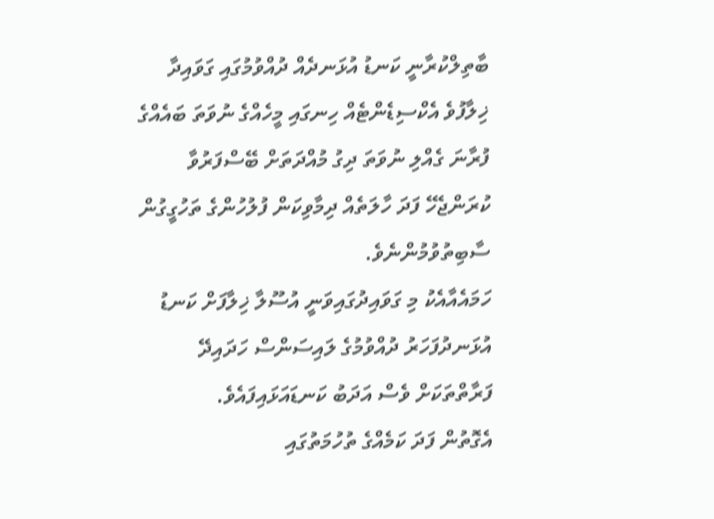ބާތިލްކުރާނީ ކަނޑު އުޅަނދެއް ދުއްވުމުގައި ގަވައިދާ ޚިލާފުވެ އެކްސިޑެންޓެއް ހިނގައި މީހެއްގެ ނުވަތަ ބައެއްގެ ފުރާނަ ގެއްލި ނުވަތަ ދިގު މުއްދަތަށް ބޭސްފަރުވާ ކުރަންޖެހޭ ފަދަ ހާލަތެއް ދިމާވިކަން ފުލުހުންގެ ތަހުގީގުން ސާބިތުވުމުންނެވެ.
ހަމައެއާއެކު މި ގަވައިދުގައިވަނީ އުސޫލާ ޚިލާފަށް ކަނޑު އުޅަނދުފަހަރު ދުއްވުމުގެ ލައިސަންސް ހަދައިދޭ ފަރާތްތަކަށް ވެސް އަދަބު ކަނޑައަޅައިފައެވެ.
އެގޮތުން ފަދަ ކަމެއްގެ ތުހުމަތުގައި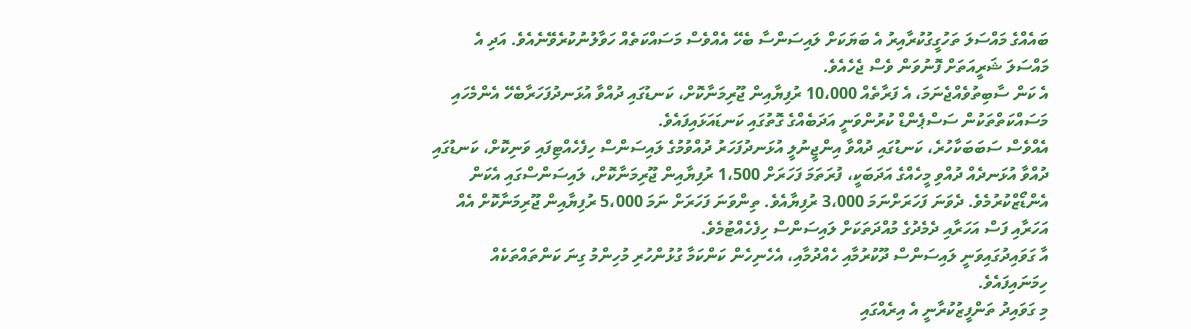ބައެއްގެ މައްސަލަ ތަހުގީގުކުރާއިރު އެ ބަޔަކަށް ލައިސަންސާ ބެހޭ އެއްވެސް މަސައްކަތެއް ހަވާލުނުކުރެވޭނެއެވެ. އަދި އެ މައްސަލަ ޝަރީއަތަށް ފޮނުވަން ވެސް ޖެހެއެވެ.
އެ ކަން ސާބިތުވެއްޖެނަމަ، އެ ފަރާތެއް 10،000 ރުފިޔާއިން ޖޫރިމަނާކޮށް، ކަނޑުގައި ދުއްވާ އުޅަނދުފަހަރާބެހޭ އެންމެހައި މަސައްކަތްތަކުން ސަސްޕެންޑް ކުރުންވަނީ އަދަބެއްގެ ގޮތުގައި ކަނޑައަޅައިފައެވެ.
އެއްވެސް ސަބަބަކާހުރެ، ކަނޑުގައި ދުއްވާ އިންޖީނުލީ އުޅަނދުފަހަރު ދުއްވުމުގެ ލައިސަންސް ހިފެހެއްޓިފައި ވަނިކޮށް، ކަނޑުގައި ދުއްވާ އުޅަނދެއް ދުއްވި މީހެއްގެ އަދަބަކީ، ފުރަތަމަ ފަހަރަށް 1،500 ރުފިޔާއިން ޖޫރިމަނާކޮށް، ލައިސަންސްގައި އެކަން އެންޑޯޒްކުރުމެވެ. ދެވަނަ ފަހަރަށްނަމަ 3،000 ރުފިޔާއެވެ. ތިންވަނަ ފަހަރަށް ނަމަ 5،000 ރުފިޔާއިން ޖޫރިމަނާކޮށް އެއް އަހަރާއި ފަސް އަހަރާއި ދެމެދުގެ މުއްދަތަކަށް ލައިސަންސް ހިފެހެއްޓުމެވެ.
އާ ގަވައިދުގައިވަނީ ލައިސަންސް ދޫކުރުމާއި ހެއްދުމާއި، އެހެނިހެން ކަންކަމާ ގުޅުންހުރި މުހިންމު ގިނަ ކަންތައްތަކެއް ހިމަނައިފައެވެ.
މި ގަވައިދު ތަންފީޒުކުރާނީ އެ އިރެއްގައި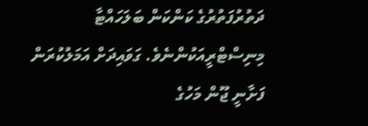ދަތުރުފަތުރުގެ ކަންކަން ބަލަހައްޓާ މިނިސްޓްރީއަކުންނެވެ. ގަވައިދަށް އަމަލުކުރަން ފަށާނީ ޖޫން މަހުގެ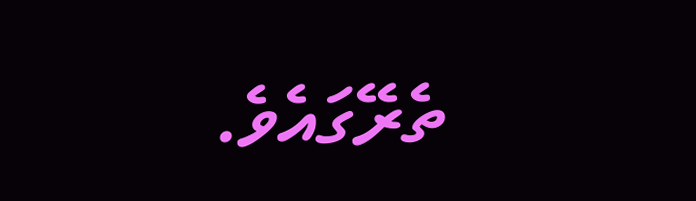ތެރޭގައެވެ.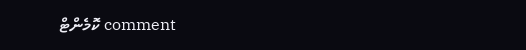comment ކޮމެންޓް